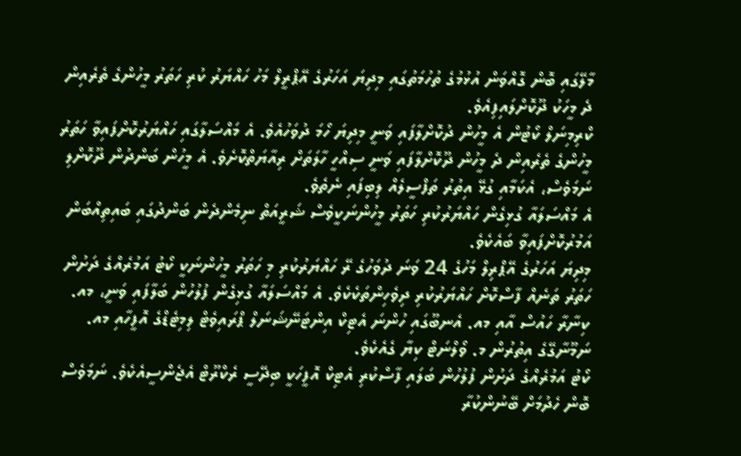މާލޭގައި ބޮން ގޮއްވަން އުޅުމުގެ ތުހުމަތުގައި މިދިޔަ އަހަރުގެ އޭޕްރީލް މަހު ހައްޔަރު ކުރި ހަތަރު މީހުންގެ ތެރެއިން ދެ މީހަކު ދޫކޮށްލައިފިއެވެ.
ކްރިމިނަލް ކޯޓުން އެ މީހުން ދުކޮށްލާފައި ވަނީ މިދިޔަ ހޯމަ ދުވަހުއެވެ. އެ މައްސަލާގައި ހައްޔަރުކޮށްފައިވާ ހަތަރު މީހުންގެ ތެރެއިން ދެ މީހުން ދޫކޮށްލާފައި ވަނީ ސިއްހީ ހާލަތަށް ރިއާޔަތްކޮށެވެ. އެ މީހުން ބަންދުން ދޫކޮށްލި ނަމަވެސް، އެކަމާއި ގުޅޭ އިތުރު ތަފްސީލެއް ލިބިފައި ނެތެވެ.
އެ މައްސަލައާ ގުޅިގެން ހައްޔަރުކުރި ހަތަރު މީހުންނަކީވެސް ޝަރީއަތް ނިމެންދެން ބަންދުގައި ބައިތިއްބަން އަމުރުކޮށްފައިވާ ބައެކެވެ.
މިދިޔަ އަހަރުގެ އޭޕްރިލް މަހުގެ 24 ވަނަ ދުވަހުގެ ރޭ ހައްޔަރުކުރި މި ހަތަރު މީހުންނަކީ ކޯޓު އަމުރެއްގެ ދަށުން ހަތަރު ތަނެއް ފާސްކޮށް ހައްޔަރުކުރި ދިވެހިންތަކެކެވެ. އެ މައްސަލައާ ގުޅިގެން ފުލުހުން ބަލާފައި ވަނީ، މއ. ކިނާރާ ހައުސް އާއި މއ. އެނބޫގައި ހުންނަ އެޓިކް އިންޓަނޭޝަނަލް ޕްރައިވެޓް ލިމިޓެޑްގެ އޮފީހާއި މއ. ނަމޫނާގޭގެ އިތުރުން މ. ވޯލްނަޓް ކިޔާ ގެއެކެވެ.
ކޯޓު އަމުރެއްގެ ދަށުން ފުލުހުން ބަލައި ފާސްކުރި އެޓިކް އޮފީހަކީ ބިދޭސީ ރެކްރޫޓް އެޖެންސީއެކެވެ. ނަމަވެސް ބޮން ހެދުމަށް ބޭނުންކުރާ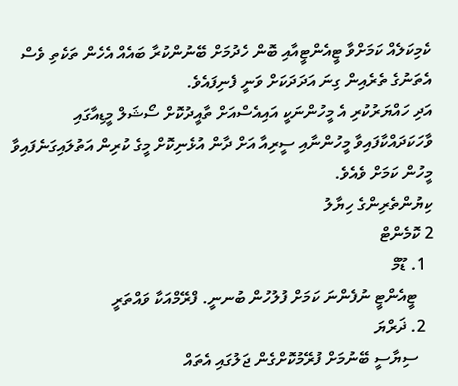ކެމިކަލެއް ކަމަށްވާ ޓީއެންޓީއާއި ބޮން ހެދުމަށް ބޭނުންކުރާ ބައެއް އެހެން ތަކެތި ވެސް އެތަނުގެ ތެރެއިން ގިނަ އަދަދަކަށް ވަނީ ފެނިފައެވެ.
އަދި ހައްޔަރުކުރި އެ މީހުންނަކީ އައިއެސްއަށް ތާއީދުކޮށް ސޯޝަލް މީޑިއާގައި ވާހަކަދައްކާފައިވާ މީހުންނާއި ސީރިއާ އަށް ދާން އުޅެނިކޮށް މީގެ ކުރިން އަތުލައިގަނެފައިވާ މީހުން ކަމަށް ވެއެވެ.
ކިޔުންތެރިންގެ ހިޔާލު
2 ކޮމެންޓް
  1. ޑޫމް
    ޓީއެންޓީ ނުފެންނަ ކަމަށް ފުލުހުން ބުނނީ. ފްރޭމްއަކާ ވައްތަރީ
  2. ޛަރްޔަ
    ސިޔާސީ ބޭނުމަށް ފުރޭމުކޮށްގެން ޖަލުގައި އެތައް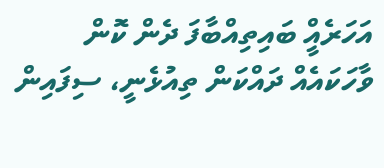އަހަރެއްީ ބައިތިއްބާފަ ދެން ކޮން ވާހަކައެއް ދައްކަން ތިއުޅެނީ، ސިފައިން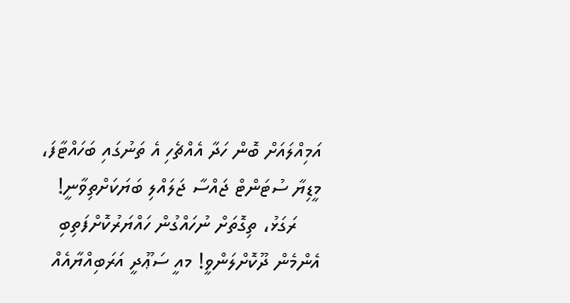އަމިއްލައަށް ބޮން ހަދާ އެއްޗެހި އެ ތަނުގައި ބަހައްޓާފަ، މީޑިޔާ ސުޓަންޓް ޖައްސާ ޖަލައްލި ބަޔަކަށްތިވާނީ!
    ރަގަޅު، ތިގޮތަށް ނުހައްގުން ހައްޔަރުކޮށްފަތިބި އެންމެން ދޫކޮށްލަންވީ! މއީ ސަޢޫދީ އަރަބިއްޔާއެއް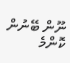ނޫން ބޭނުން ކޮންމެ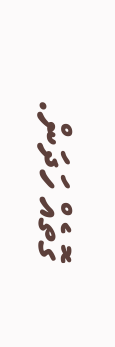ގޮތެއް ހަދަން.